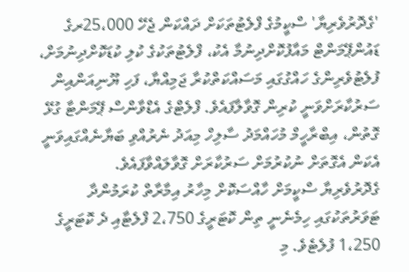'ގެދޮރުވެރިޔާ' ސްކީމުގެ ފްލެޓުތަކަށް ދައްކަން ޖެހޭ 25،000ރގެ ޑައުންޕޭމަންޓް މައާފުކޮށްދިނުމާ އެކު، ފްލެޓުތަކުގެ ކުލި ކުޑަކޮށްދިނުމަށް، ފުލެޓުވެރިންގެ ހައްގުގައި މަސައްކަތްކުރާ ޖަމިއްޔާ، ފަހި ޔޫނިއަންއިން ސަރުކާރަށްވަނީ ކުރިން ގޮވާލާފައެވެ. ފްލެޓްގެ އެޑްވާންސް ޕޭމަންޓާ ގުޅޭ ގޮތުން، އިބްރާހީމް މުހައްމަދު ސާލިހް މިއަދު ނެރުއްވި ބަޔާނެއްގައިވަނީ އެކަން އެގޮތަށް ނުކުރުމަށް ސަރުކާރަށް ގޮވާލައްވާފައެވެ.
ގެދޮރުވެރިޔާ ސްކީމަށް ހާއްސަކޮށް މިހާރު އިމާރާތް ކުރަމުންދާ ޓަވަރުތަކުގައި ހިމެނެނީ ތިން ކޮޓަރީގެ 2،750 ފްލެޓާއި ދެ ކޮޓަރީގެ 1،250 ފުލެޓެވެ. މި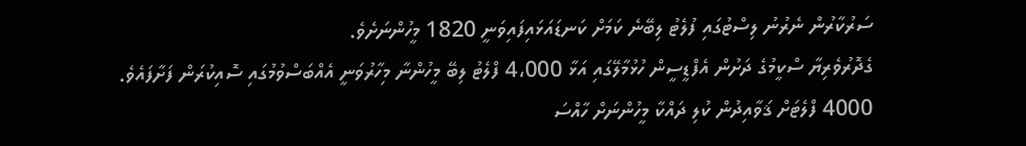ސަރުކާރުން ނެރުނު ލިސްޓުގައި ފުލެޓު ލިބޭނެ ކަމަށް ކަނޑައަޅައިފައިވަނީ 1820 މީހުންނަށެވެ.
ގެދޮރުވެރިޔާ ސްކީމުގެ ދަށުން އެފްޑީސީން ހުޅުމާލޭގައި އަޅާ 4،000 ފްލެޓު ލިބޭ މީހުންނާ މިހާރުވަނީ އެއްބަސްވުމުގައި ސޮއިކުރަން ފަށާފައެވެ.
4000 ފްލެޓަށް ޤަވާއިދުން ކުލި ދައްކާ މީހުންނަށް ހާއްސަ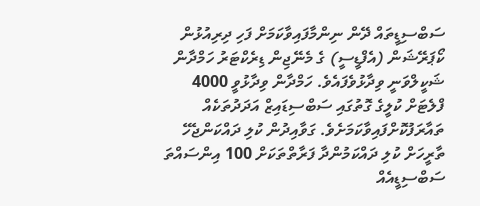ސަބްސިޑީތައް ދޭން ނިންމާފައިވާކަމަށް ފަހި ދިރިއުޅުން ކޯޕަރޭޝަން (އެފްޑީސީ) ގެ މެނޭޖިން ޑިރެކްޓަރު ހަމްދާން ޝަކީލްވަނީ ވިދާޅުވެފައެވެ. ހަމްދާން ވިދާޅުވީ 4000 ފްލެޓަށް ކުލީގެ ގޮތުގައި ސަބްސިޑައިޒް އަދަދުތަކެއް ތައާރަފުކޮށްފައިވާކަމަށެވެ. ގަވާއިދުން ކުލި ދައްކަންޖެހޭ ތާރީހަށް ކުލި ދައްކަމުންދާ ފަރާތްތަކަށް 100 އިންސައްތަ ސަބްސިޑީއެއް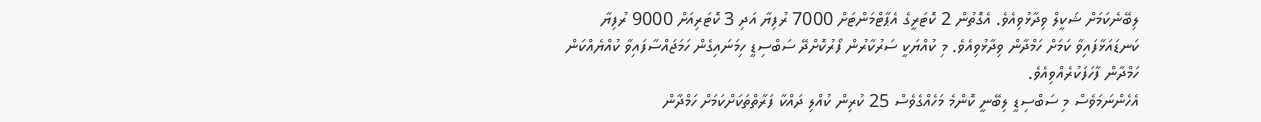ލިބޭނެކަމަށް ޝަކީލް ވިދާޅުވިއެވެ. އެގޮތުން 2 ކޮޓަރީގެ އެޕާޓްމަންޓަށް 7000 ރުފިޔާ އަދި 3 ކޮޓަރިއަށް 9000 ރުފިޔާ ކަނޑައަޅާފައިވާ ކަމަށް ހަމްދާން ވިދާޅުވިއެވެ. މި ކުއްޔަކީ ސަރުކާރުން ފޯރުކޮށްދޭ ސަބްސިޑީ ހިމަނައިގެން ހަމަޖައްސާފައިވާ ކުއްޔެއްކަން ހަމްދާން ފާހަފަކުރެއްވިއެވެ.
އެހެންނަމަވެސް މި ސަބްސިޑީ ލިބޭނީ ކޮންމެ މަހެއްގެވެސް 25 ކުރިން ކުއްލި ދައްކާ ފަރާތްތަކަށްކަމަށް ހަމްދާން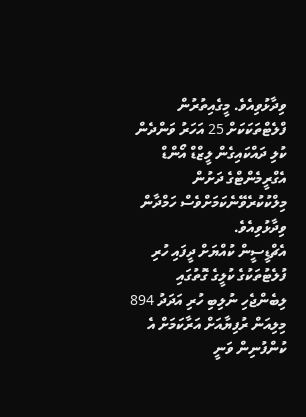ވިދާޅުވިއެވެ. މީގެއިތުރުން ފްލެޓްތަކަކަށް 25 އަހަރު ވަންދެން ކުލި ދައްކައިގެން ލީޒްޑް އޯންޑް އެގްރީމެންޓްގެ ދަށުން މިލްކުކުރެވޭނެކަމަށްވެސް ހަމްދާން ވިދާޅުވިއެވެ.
އެޗްޑީސީން ކުއްޔަށް ދީފައި ހުރި ފުލެޓުތަކުގެ ކުލީގެ ގޮތުގައި ލިބެންޖެހި ނުލިބި ހުރި އަދަދު 894 މިލިއަން ރުފިޔާއަށް އަރާކަމަށް އެ ކުންފުނިން ވަނީ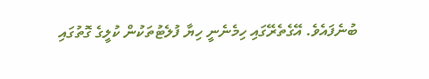ބުނެފައެވެ. އޭގެތެރޭގައި ހިމެނެނީ ހިޔާ ފުލެޓުތަކުން ކުލީގެ ގޮތުގައި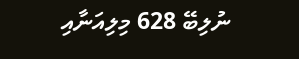ނުލިބޭ 628 މިލިއަނާއި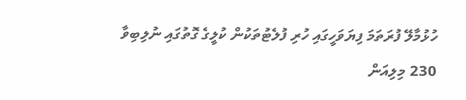ހުޅުމާލޭ ފުރަތަމަ ފިޔަވަހީގައި ހުރި ފުލެޓުތަކުން ކުލީގެ ގޮތުގައި ނުލިބިވާ 230 މިލިއަން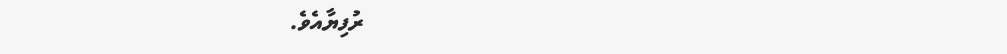ރުފިޔާއެވެ.